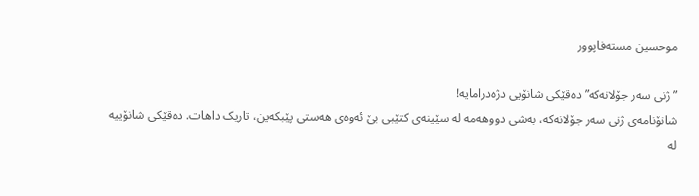موحسین مستەفاپوور

”ژنی سەر جۆلانەکە” دەقێکی شانۆیی دژەدرامایە!
شانۆنامەی ژنی سەر جۆلانەکە، بەشی دووهەمە لە سێینەی کتێبی بێ ئەوەی هەستی پێبکەین، تاریک داهات. دەقێکی شانۆییە لە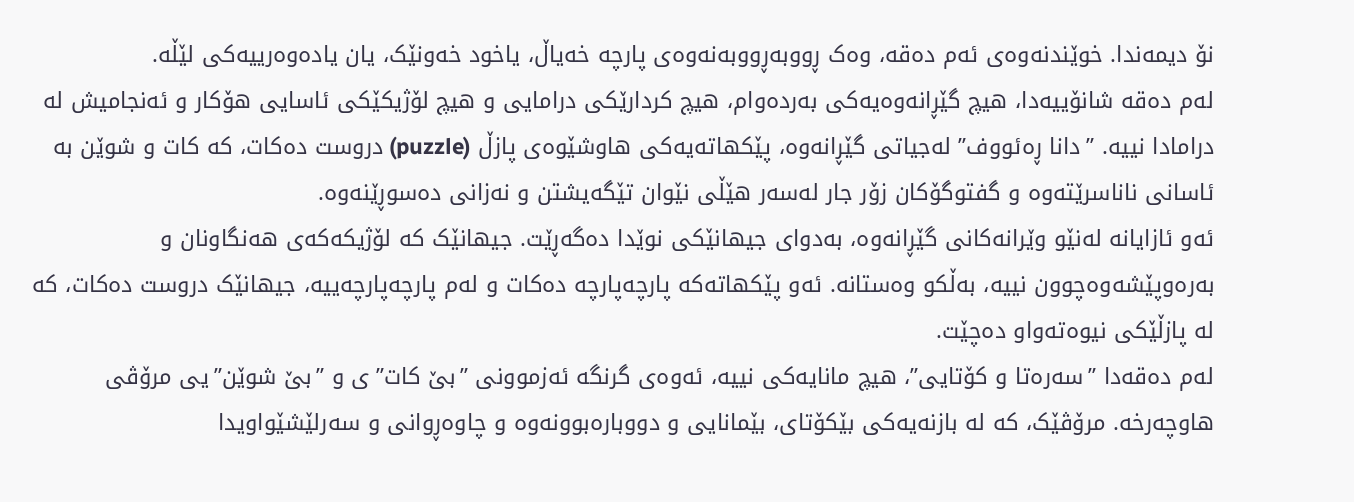نۆ دیمەندا. خوێندنەوەی ئەم دەقە، وەک ڕووبەڕووبەنەوەی پارچە خەیاڵ، یاخود خەونێک، یان یادەوەرییەکی لێڵه.
لەم دەقە شانۆییەدا، هیچ گێڕانەوەیەکی بەردەوام، هیچ کردارێکی درامایی و هیچ لۆژیکێکی ئاسایی هۆکار و ئەنجامیش لە درامادا نییە. ”دانا ڕەئووف” لەجیاتی گێڕانەوە، پێکهاتەیەکی هاوشێوەی پازڵ (puzzle) دروست دەکات، کە کات و شوێن بە ئاسانی ناناسرێتەوە و گفتوگۆکان زۆر جار لەسەر هێڵی نێوان تێگەیشتن و نەزانی دەسوڕێنەوە.
ئەو ئازایانە لەنێو وێرانەکانی گێڕانەوە، بەدوای جیهانێکی نوێدا دەگەڕێت. جیهانێک کە لۆژیکەکەی هەنگاونان و بەرەوپێشەوەچوون نییە، بەڵکو وەستانە. ئەو پێکهاتەکە پارچەپارچە دەکات و لەم پارچەپارچەییە، جیهانێک دروست دەکات، کە لە پازڵێکی نیوەتەواو دەچێت.
لەم دەقەدا ”سەرەتا و کۆتایی”، هیچ مانایەکی نییە، ئەوەی گرنگە ئەزموونی ”بێ کات”ی و ”بێ شوێن”یی مرۆڤی هاوچەرخە. مرۆڤێک، کە لە بازنەیەکی بێکۆتای، بێمانایی و دووبارەبوونەوە و چاوەڕوانی و سەرلێشێواویدا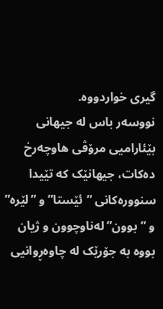گیری خواردووە.
نووسەر باس لە جیهانی بێئارامیی مرۆڤی هاوچەرخ دەکات، جیهانێک کە تێیدا سنوورەکانی ”ئێستا” و ”لێرە” و ”بوون” لەناوچوون و ژیان بووە بە جۆرێک لە چاوەڕوانیی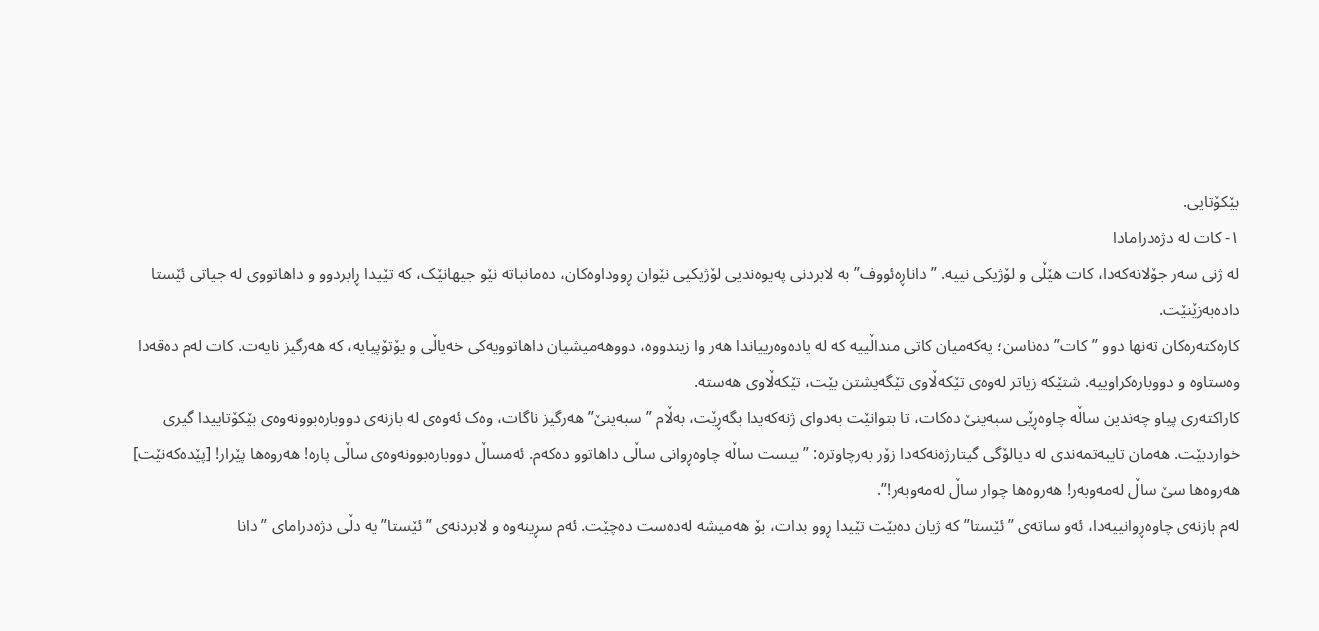بێکۆتایی.
١- کات لە دژەدرامادا
لە ژنی سەر جۆلانەکەدا، کات هێڵی و لۆژیکی نییە. ”داناڕەئووف” بە لابردنی پەیوەندیی لۆژیکیی نێوان ڕووداوەکان، دەمانباتە نێو جیهانێک، کە تێیدا ڕابردوو و داهاتووی لە جیاتی ئێستا دادەبەزێنێت.
کارەکتەرەکان تەنها دوو ”کات” دەناسن؛ یەکەمیان کاتی منداڵییە کە لە یادەوەرییاندا هەر وا زیندووە، دووهەمیشیان داهاتوویەکی خەیاڵی و یۆتۆپیایە، کە هەرگیز نایەت. کات لەم دەقەدا وەستاوە و دووبارەکراوییە. شتێکە زیاتر لەوەی تێکەڵاوی تێگەیشتن بێت، تێکەڵاوی هەستە.
کاراکتەری پیاو چەندین ساڵە چاوەڕێی سبەینێ دەکات، تا بتوانێت بەدوای ژنەکەیدا بگەڕێت، بەڵام ”سبەینێ” هەرگیز ناگات، وەک ئەوەی لە بازنەی دووبارەبوونەوەی بێکۆتاییدا گیری خواردبێت. هەمان تایبەتمەندی لە دیالۆگی گیتارژەنەکەدا زۆر بەرچاوترە: ”بیست ساڵە چاوەڕوانی ساڵی داهاتوو دەکەم. ئەمساڵ دووبارەبوونەوەی ساڵی پارە! هەروەها پێرار! [پێدەکەنێت] هەروەها سێ ساڵ لەمەوبەر! هەروەها چوار ساڵ لەمەوبەر!”.
لەم بازنەی چاوەڕوانییەدا، ئەو ساتەی ”ئێستا” کە ژیان دەبێت تێیدا ڕوو بدات، بۆ هەمیشە لەدەست دەچێت. ئەم سڕینەوە و لابردنەی ”ئێستا”یە دڵی دژەدرامای ”دانا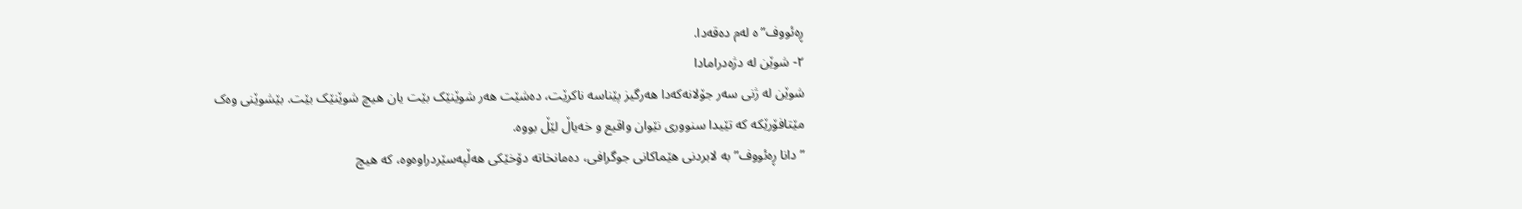ڕەئووف”ە لەم دەقەدا.
٢- شوێن لە دژەدرامادا
شوێن لە ژنی سەر جۆلانەکەدا هەرگیز پێناسە ناکرێت، دەشێت هەر شوێنێک بێت یان هیچ شوێنێک بێت. بێشوێنی وەک مێتافۆرێکە کە تێیدا سنووری نێوان واقیع و خەیاڵ لێڵ بووە.
”دانا ڕەئووف” بە لابردنی هێماکانی جوگرافی، دەمانخاتە دۆخێکی هەڵپەسێردراوەوە، کە هیچ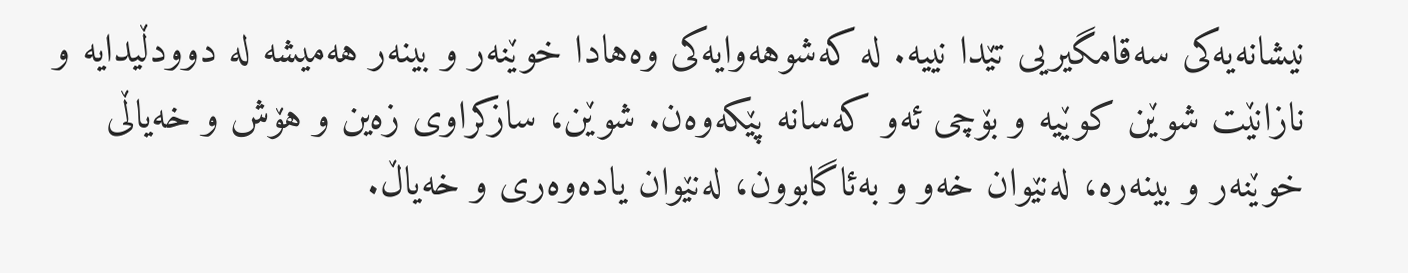نیشانەیەکی سەقامگیریی تێدا نییە. لە کەشوهەوایەکی وەهادا خوێنەر و بینەر هەمیشە لە دوودڵیدایە و نازانێت شوێن کوێیە و بۆچی ئەو کەسانە پێکەوەن. شوێن، سازکراوی زەین و هۆش و خەیاڵی خوێنەر و بینەرە، لەنێوان خەو و بەئاگابوون، لەنێوان یادەوەری و خەیاڵ.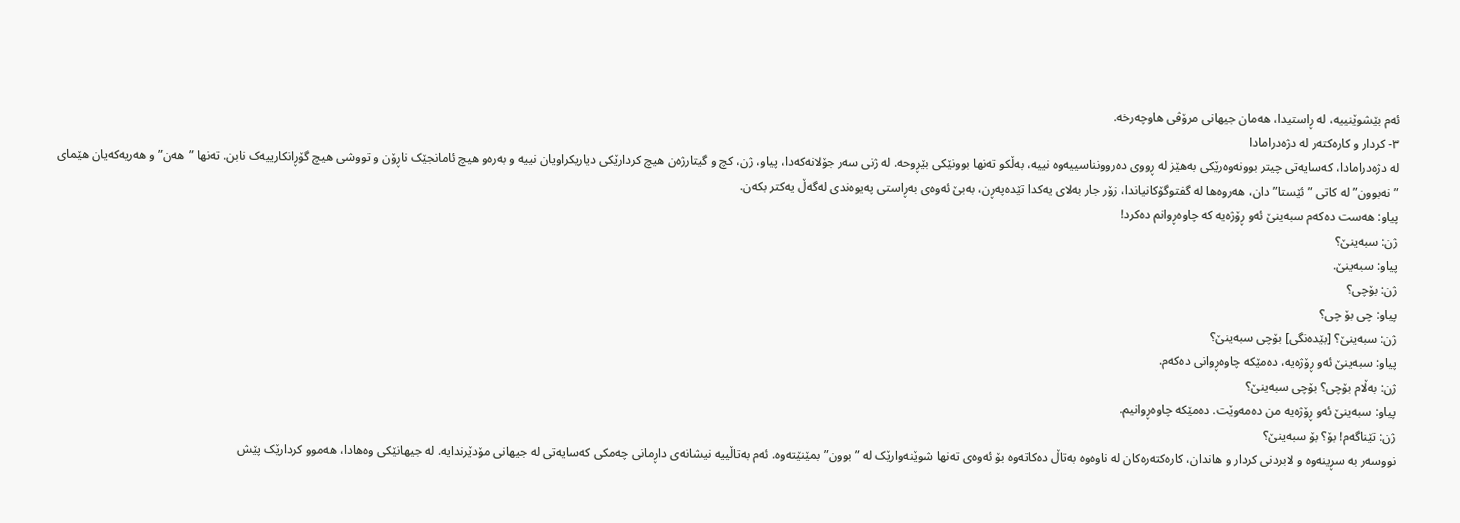ئەم بێشوێنییە، لە ڕاستیدا، هەمان جیهانی مرۆڤی هاوچەرخە.
٣- کردار و کارەکتەر لە دژەدرامادا
لە دژەدرامادا، کەسایەتی چیتر بوونەوەرێکی بەهێز لە ڕووی دەروونناسییەوە نییە، بەڵکو تەنها بوونێکی بێڕوحە. لە ژنی سەر جۆلانەکەدا، پیاو، ژن، کچ و گیتارژەن هیچ کردارێکی دیاریکراویان نییە و بەرەو هیچ ئامانجێک ناڕۆن و تووشی هیچ گۆڕانکارییەک نابن. تەنها ”هەن” و هەریەکەیان هێمای ”نەبوون” لە کاتی ”ئێستا”دان، هەروەها لە گفتوگۆکانیاندا، زۆر جار بەلای یەکدا تێدەپەڕن، بەبێ ئەوەی بەڕاستی پەیوەندی لەگەڵ یەکتر بکەن.
پیاو: هەست دەکەم سبەینێ ئەو ڕۆژەیە کە چاوەڕوانم دەکرد!
ژن: سبەینێ؟
پیاو: سبەینێ.
ژن: بۆچی؟
پیاو: چی بۆ چی؟
ژن: سبەینێ؟ [بێدەنگی] بۆچی سبەینێ؟
پیاو: سبەینێ ئەو ڕۆژەیە، دەمێکە چاوەڕوانی دەکەم.
ژن: بەڵام بۆچی؟ بۆچی سبەینێ؟
پیاو: سبەینێ ئەو ڕۆژەیە من دەمەوێت. دەمێکە چاوەڕوانیم.
ژن: تێناگەم! بۆ؟ بۆ سبەینێ؟
نووسەر بە سڕینەوە و لابردنی کردار و هاندان، کارەکتەرەکان لە ناوەوە بەتاڵ دەکاتەوە بۆ ئەوەی تەنها شوێنەوارێک لە ”بوون” بمێنێتەوە. ئەم بەتاڵییە نیشانەی داڕمانی چەمکی کەسایەتی لە جیهانی مۆدێرندایە. لە جیهانێکی وەهادا، هەموو کردارێک پێش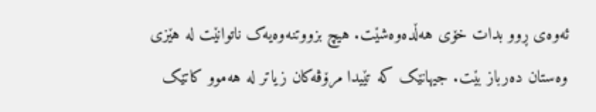ئەوەی ڕوو بدات خۆی هەڵدەوەشێت. هیچ بزووتنەوەیەک ناتوانێت لە هێزی وەستان دەرباز بێت. جیهانێک کە تێیدا مرۆڤەکان زیاتر لە هەموو کاتێک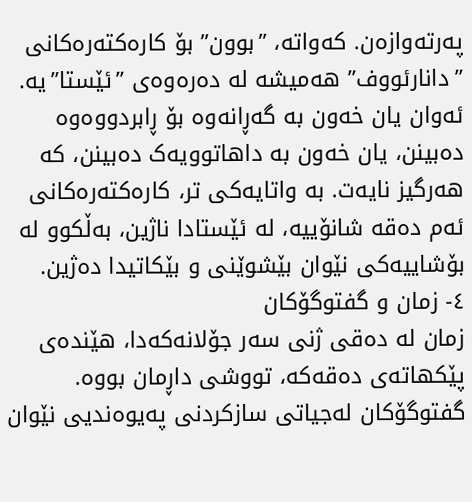پەرتەوازەن. کەواتە، ”بوون” بۆ کارەکتەرەکانی ”دانارئووف” هەمیشە لە دەرەوەی ”ئێستا”یە. ئەوان یان خەون بە گەڕانەوە بۆ ڕابردووەوە دەبینن، یان خەون بە داهاتوویەک دەبینن، کە هەرگیز نایەت. بە واتایەکی تر، کارەکتەرەکانی ئەم دەقە شانۆییە، لە ئێستادا ناژین، بەڵکوو لە بۆشاییەکی نێوان بێشوێنی و بێکاتیدا دەژین.
٤- زمان و گفتوگۆکان
زمان لە دەقی ژنی سەر جۆلانەکەدا، هێندەی پێکهاتەی دەقەکە، تووشی داڕمان بووە. گفتوگۆکان لەجیاتی سازکردنی پەیوەندیی نێوان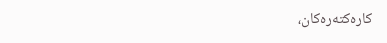کارەکتەرەکان،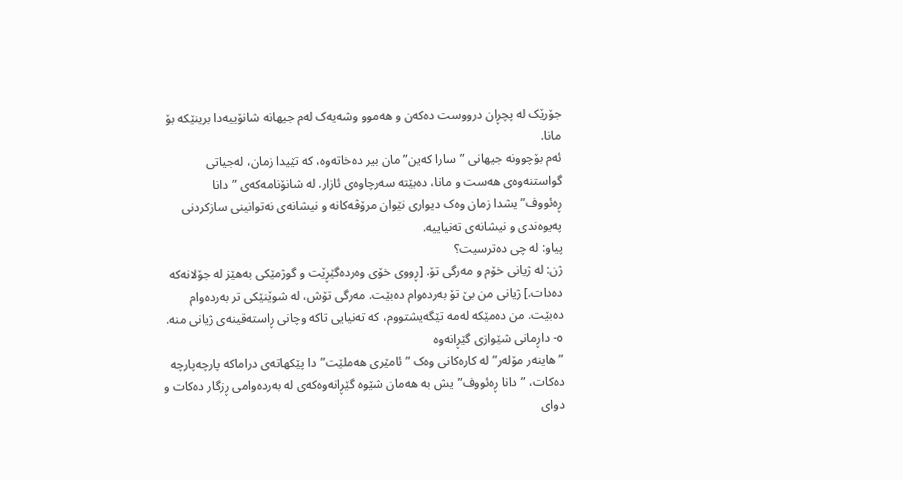جۆرێک لە پچڕان درووست دەکەن و هەموو وشەیەک لەم جیهانە شانۆییەدا برینێکە بۆ مانا.
ئەم بۆچوونە جیهانی ”سارا کەین”مان بیر دەخاتەوە، کە تێیدا زمان، لەجیاتی گواستنەوەی هەست و مانا، دەبێتە سەرچاوەی ئازار. لە شانۆنامەکەی ”دانا ڕەئووف”یشدا زمان وەک دیواری نێوان مرۆڤەکانە و نیشانەی نەتوانینی سازکردنی پەیوەندی و نیشانەی تەنیاییە.
پیاو: لە چی دەترسیت؟
ژن: لە ژیانی خۆم و مەرگی تۆ. [ڕووی خۆی وەردەگێڕێت و گوژمێکی بەهێز لە جۆلانەکە دەدات.] ژیانی من بێ تۆ بەردەوام دەبێت. مەرگی تۆش، لە شوێنێکی تر بەردەوام دەبێت. من دەمێکە لەمە تێگەیشتووم، کە تەنیایی تاکە وچانی ڕاستەقینەی ژیانی منە.
٥- داڕمانی شێوازی گێڕانەوە
”هاینەر مۆلەر” لە کارەکانی وەک ”ئامێری هەملێت”دا پێکهاتەی دراماکە پارچەپارچە دەکات، ”دانا ڕەئووف”یش بە هەمان شێوە گێڕانەوەکەی لە بەردەوامی ڕزگار دەکات و دوای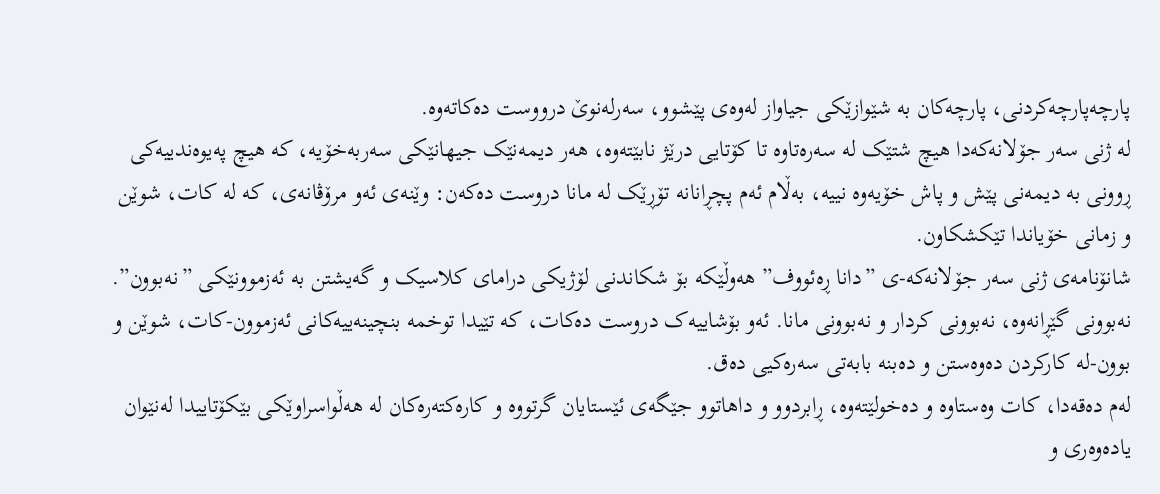پارچەپارچەکردنی، پارچەکان بە شێوازێکی جیاواز لەوەی پێشوو، سەرلەنوێ درووست دەکاتەوە.
لە ژنی سەر جۆلانەکەدا هیچ شتێک لە سەرەتاوە تا کۆتایی درێژ نابێتەوە، هەر دیمەنێک جیهانێکی سەربەخۆیە، کە هیچ پەیوەندییەکی ڕوونی بە دیمەنی پێش و پاش خۆیەوە نییە، بەڵام ئەم پچڕانانە تۆڕێک لە مانا دروست دەکەن: وێنەی ئەو مرۆڤانەی، کە لە کات، شوێن و زمانی خۆیاندا تێکشکاون.
شانۆنامەی ژنی سەر جۆلانەکە-ی ”دانا ڕەئووف” هەوڵێکە بۆ شکاندنی لۆژیکی درامای کلاسیک و گەیشتن بە ئەزموونێکی ”نەبوون”. نەبوونی گێڕانەوە، نەبوونی کردار و نەبوونی مانا. ئەو بۆشاییەک دروست دەکات، کە تێیدا توخمە بنچینەییەکانی ئەزموون-کات، شوێن و بوون-لە کارکردن دەوەستن و دەبنە بابەتی سەرەکیی دەق.
لەم دەقەدا، کات وەستاوە و دەخولێتەوە، ڕابردوو و داهاتوو جێگەی ئێستایان گرتووە و کارەکتەرەکان لە هەڵواسراوێکی بێکۆتاییدا لەنێوان یادەوەری و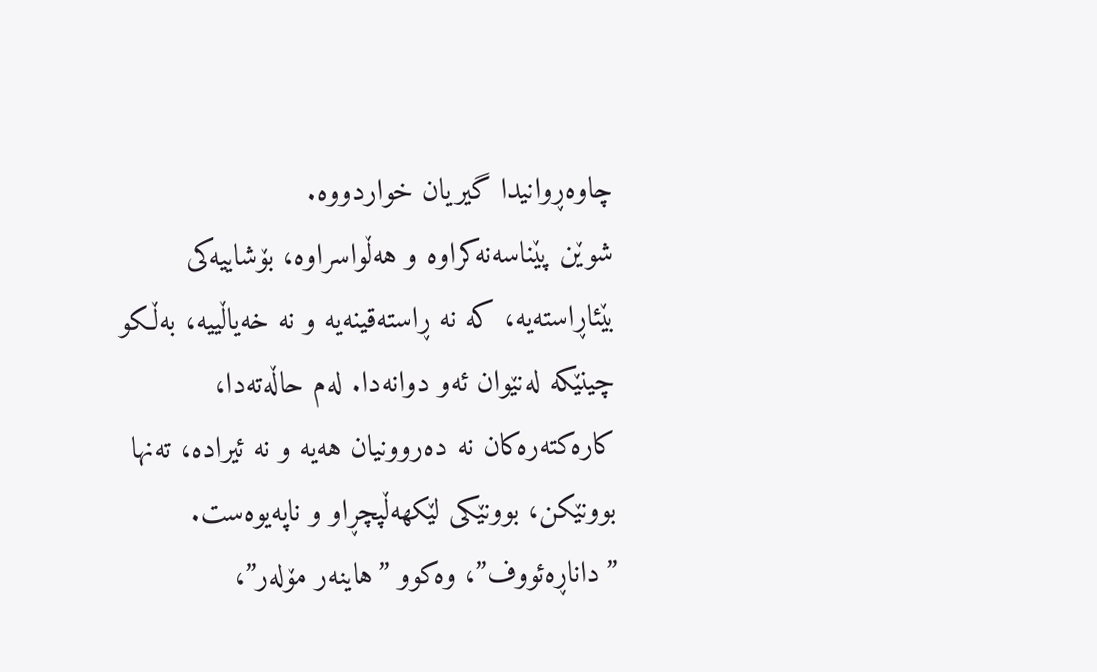چاوەڕوانیدا گیریان خواردووە.
شوێن پێناسەنەکراوە و هەڵواسراوە، بۆشاییەکی بێئاڕاستەیە، کە نە ڕاستەقینەیە و نە خەیاڵییە، بەڵکو چینێکە لەنێوان ئەو دوانەدا. لەم حاڵەتەدا، کارەکتەرەکان نە دەروونیان هەیە و نە ئیرادە، تەنها بوونێکن، بوونێکی لێکهەڵپچڕاو و ناپەیوەست.
”داناڕەئووف”، وەکوو ”هاینەر مۆلەر”،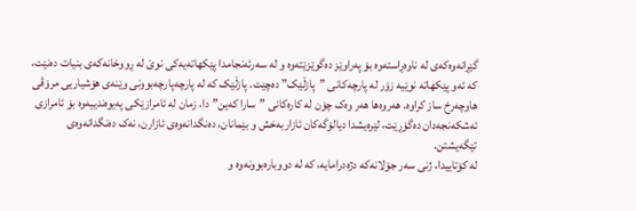گێڕانەوەکەی لە ناوەڕاستەوە بۆ پەراوێز دەگوێزێتەوە و لە سەرئەنجامدا پێکهاتەیەکی نوێ لە ڕووخانەکەی بنیات دەنێت، کە ئەو پێکهاتە نوێیە زۆر لە پارچەکانی ”پازڵێک” دەچێت. پازڵێک کە لە پارچەپارچەبوونی وێنەی هۆشیاریی مرۆڤی هاوچەرخ ساز کراوە. هەروەها هەر وەک چۆن لە کارەکانی ”سارا کەین”دا، زمان لە ئامرازێکی پەیوەندییەوە بۆ ئامرازی ئەشکەنجەدان دەگۆڕێت، لێرەیشدا دیالۆگەکان ئازاربەخش و بێمانان، دەنگدانەوەی ئازارن، نەک دەنگدانەوەی تێگەیشتن.
لە کۆتاییدا، ژنی سەر جۆلانەکە دژەدرامایە، کە لە دووبارەبوونەوە و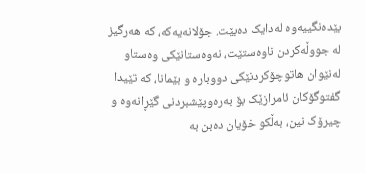بێدەنگییەوە لەدایک دەبێت. جۆلانەیەکە، کە هەرگیز لە جووڵەکردن ناوەستێت، نەوەستانێکی وەستاو لەنێوان هاتوچۆکردنێکی دووبارە و بێمانا، کە تێیدا گفتوگۆکان ئامرازێک بۆ بەرەوپێشبردنی گێڕانەوە و چیرۆک نین، بەڵکو خۆیان دەبن بە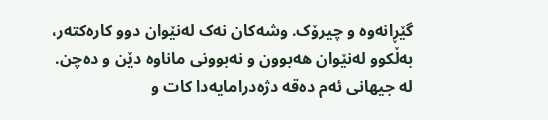گێڕانەوە و چیرۆک. وشەکان نەک لەنێوان دوو کارەکتەر، بەڵکوو لەنێوان هەبوون و نەبوونی ماناوە دێن و دەچن. لە جیهانی ئەم دەقە دژەدرامایەدا کات و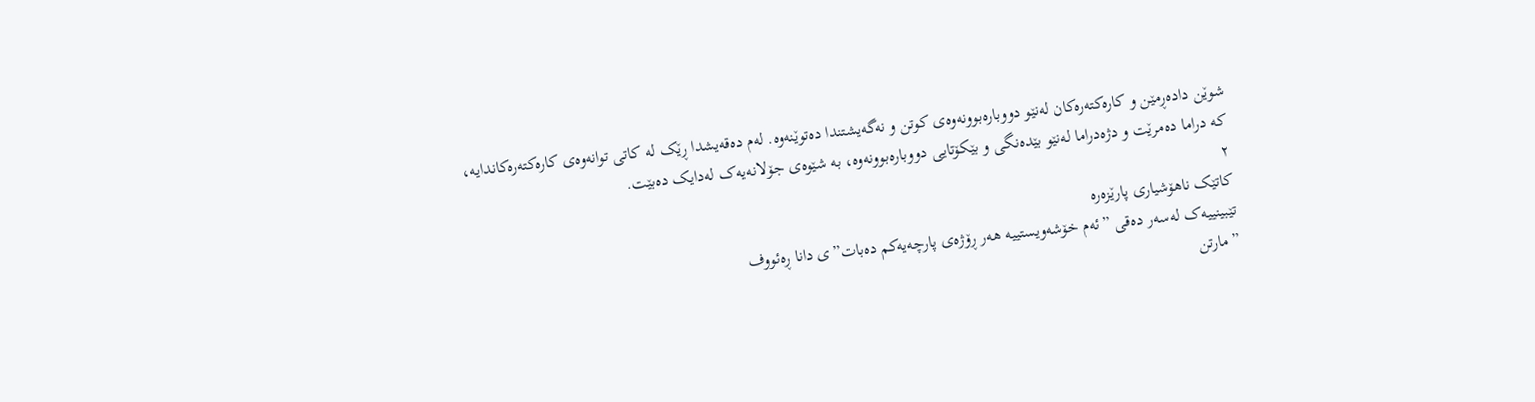شوێن دادەڕمێن و کارەکتەرەکان لەنێو دووبارەبوونەوەی کوتن و نەگەیشتندا دەتوێنەوە. لەم دەقەیشدا ڕێک لە کاتی توانەوەی کارەکتەرەکاندایە، کە دراما دەمرێت و دژەدراما لەنێو بێدەنگی و بێکۆتایی دووبارەبوونەوە، بە شێوەی جۆلانەیەک لەدایک دەبێت.
٢
کاتێک ناهۆشیاری پارێزەرە
تێبینییەک لەسەر دەقی ”ئەم خۆشەویستییە هەر ڕۆژەی پارچەیەکم دەبات”ی دانا ڕەئووف
”مارتن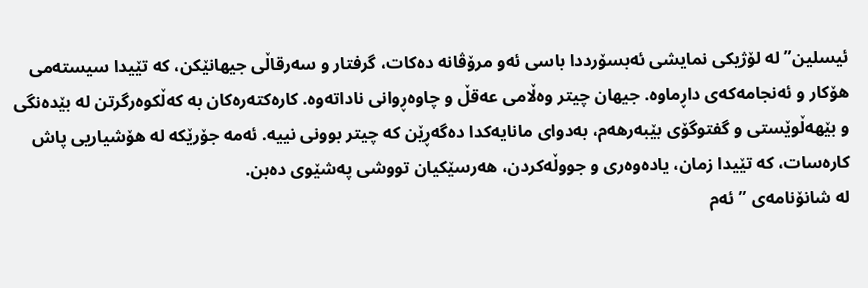ئیسلین” لە لۆژیکی نمایشی ئەبسۆرددا باسی ئەو مرۆڤانە دەکات، گرفتار و سەرقاڵی جیهانێکن، کە تێیدا سیستەمی هۆکار و ئەنجامەکەی داڕماوە. جیهان چیتر وەڵامی عەقڵ و چاوەڕوانی ناداتەوە. کارەکتەرەکان بە کەڵکوەرگرتن لە بێدەنگی و بێهەڵوێستی و گفتوگۆی بێبەرهەم، بەدوای مانایەکدا دەگەڕێن کە چیتر بوونی نییە. ئەمە جۆرێکە لە هۆشیاریی پاش کارەسات، کە تێیدا زمان، یادەوەری و جووڵەکردن، هەرسێکیان تووشی پەشێوی دەبن.
لە شانۆنامەی ”ئەم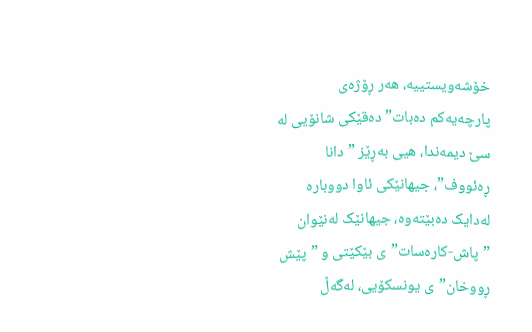خۆشەویستییە، هەر ڕۆژەی پارچەیەکم دەبات” دەقێکی شانۆیی لە سێ دیمەندا، هیی بەڕێز ”دانا ڕەئووف”، جیهانێکی ئاوا دووبارە لەدایک دەبێتەوە، جیهانێک لەنێوان ”پاش-کارەسات”ی بێکێتی و ”پێش ڕووخان”ی یونسکۆیی، لەگەڵ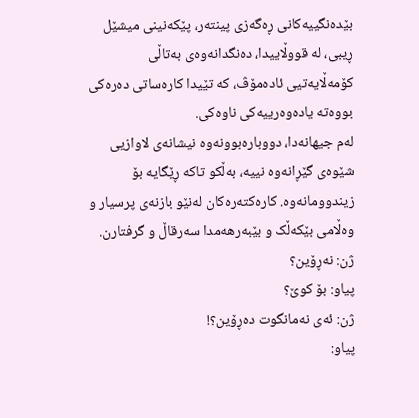بێدەنگییەکانی ڕەگەزی پینتەر، پێکەنینی میشێل ڕیبی، لە قووڵاییدا، دەنگدانەوەی بەتاڵی کۆمەڵایەتیی ئادەمۆڤ، کە تێیدا کارەساتی دەرەکی بووەتە یادەوەرییەکی ناوەکی.
لەم جیهانەدا، دووبارەبوونەوە نیشانەی لاوازیی شێوەی گێڕانەوە نییە، بەڵکو تاکە ڕێگایە بۆ زیندوومانەوە. کارەکتەرەکان لەنێو بازنەی پرسیار و وەڵامی بێکەڵک و بێبەرهەمدا سەرقاڵ و گرفتارن.
ژن: نەڕۆین؟
پیاو: بۆ کوێ؟
ژن: ئەی نەمانگوت دەڕۆین؟!
پیاو: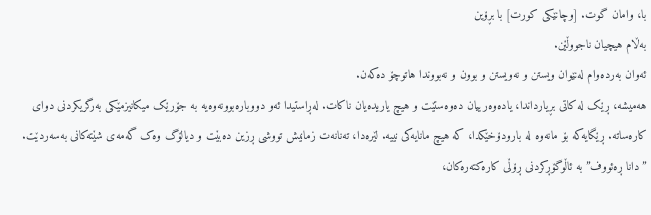با، وامان گوت. [وچانێکی کورت] با بڕۆین
بەڵام هیچیان ناجووڵێن.
ئەوان بەردەوام لەنێوان ویستن و نەویستن و بوون و نەبووندا هاتوچۆ دەکەن.
هەمیشە، ڕێک لە کاتی بڕیارداندا، یادەوەرییان دەوەستێت و هیچ یاریدەیان ناکات. لەڕاستیدا ئەو دووبارەبوونەوەیە بە جۆرێک میکانیزمێکی بەرگریکردنی دوای کارەساتە. ڕێگایەکە بۆ مانەوە لە بارودۆخێکدا، کە هیچ مانایەکی نییە. لێرەدا، تەنانەت زمانیش تووشی ڕزین دەبێت و دیالۆگ وەک گەمەی شێتەکانی بەسەردێت.
”دانا ڕەئووف” بە ئاڵوگۆڕکردنی ڕۆڵی کارەکتەرەکان،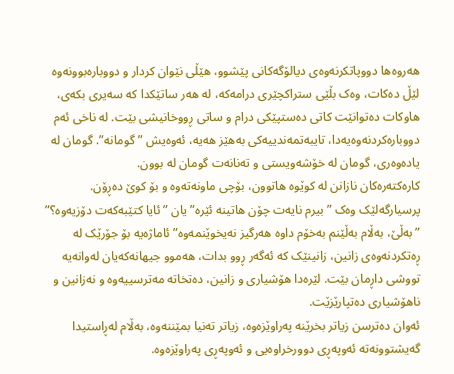هەروەها دووپاتکرنەوەی دیالۆگەکانی پێشوو، هێڵی نێوان کردار و دووبارەبوونەوە لێڵ دەکات، وەک بڵێی ستراکچێری درامەکە، لە هەر ساتێکدا کە سەیری بکەی، هاوکات دەتوانێت کاتی دەستپێکی درام و ساتی ڕووخانیشی بێت. لە ناخی ئەم دووبارەکردنەوەیەدا، تایبەتمەندییەکی بەهێز هەیە، ئەوەیش ”گومانە”. گومان لە یادەوەری، گومان لە خۆشەویستی و تەنانەت گومان لە بوون.
کارەکتەرەکان نازانن لە کوێوە هاتوون، بۆچی ماونەتەوە و بۆ کوێ دەڕۆن. پرسیارگەلێک وەک ”بیرم نایەت چۆن هاتینە ئێرە” یان ”ئایا کتێبەکەت دۆزیەوە؟” ”بەڵێ، بەڵام بەڵێنم بەخۆم داوە هەرگیز نەیخوێنمەوە” ئاماژەیە بۆ جۆرێک لە ڕەتکردنەوەی زانین، زانینێک کە ئەگەر ڕوو بدات، هەموو جیهانەکەیان لەوانەیە تووشی داڕمان بێت. لێرەدا هۆشیاری و زانین، دەتخاتە مەترسییەوە و نەزانین و ناهۆشیاری دەتپارێزێت.
ئەوان دەترسن زیاتر بخرێنە پەراوێزەوە، زیاتر تەنیا بمێننەوە، بەڵام لەڕاستیدا گەیشتوونەتە ئەوپەڕی دوورخراوەیی و ئەوپەڕی پەراوێزەوە.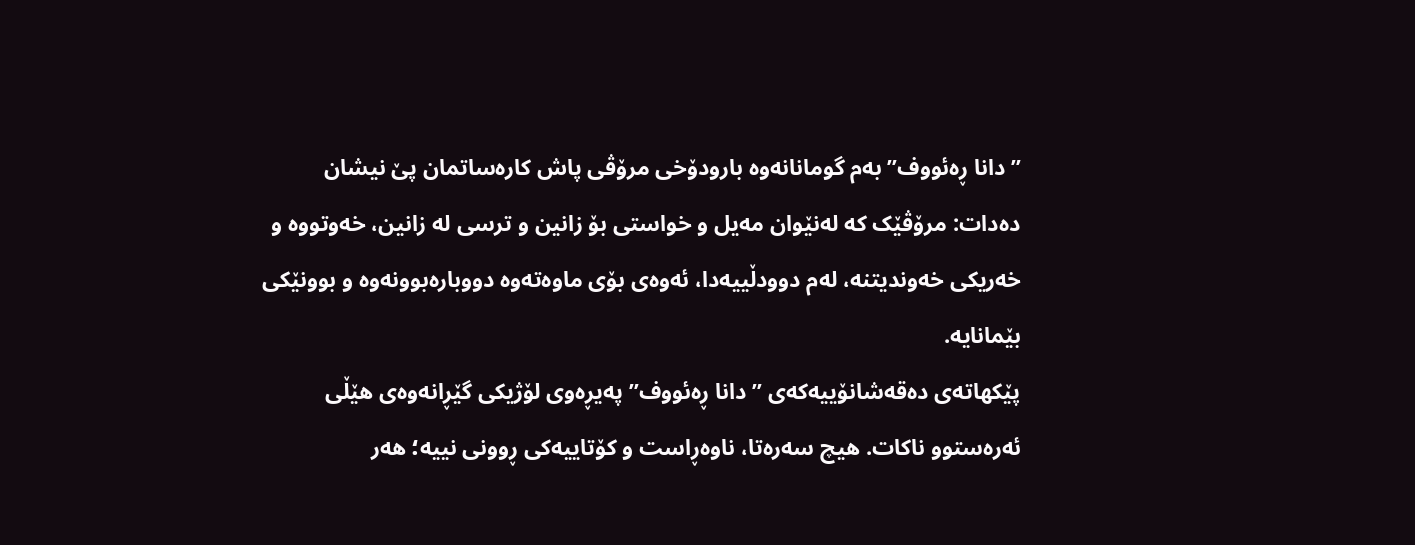”دانا ڕەئووف” بەم گومانانەوە بارودۆخی مرۆڤی پاش کارەساتمان پێ نیشان دەدات: مرۆڤێک کە لەنێوان مەیل و خواستی بۆ زانین و ترسی لە زانین، خەوتووە و خەریکی خەوندیتنە، لەم دوودڵییەدا، ئەوەی بۆی ماوەتەوە دووبارەبوونەوە و بوونێکی بێمانایە.
پێکهاتەی دەقەشانۆییەکەی ”دانا ڕەئووف” پەیڕەوی لۆژیکی گێڕانەوەی هێڵی ئەرەستوو ناکات. هیچ سەرەتا، ناوەڕاست و کۆتاییەکی ڕوونی نییە؛ هەر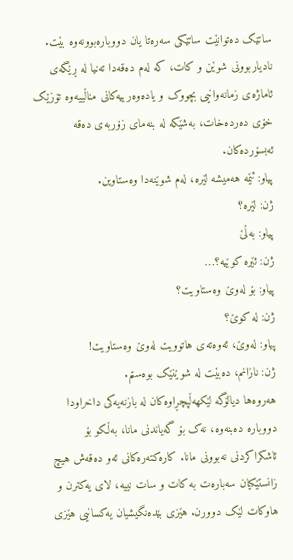ساتێک دەتوانێت ساتێکی سەرەتا یان دووبارەبوونەوە بێت.
نادیاربوونی شوێن و کات، کە لەم دەقەدا تەنیا لە ڕێگەی ئاماژەی زمانەوانیی بچووک و یادەوەرییەکانی مناڵییەوە تۆزێک خۆی دەردەخات، بەشێکە لە بنەمای زۆربەی دەقە ئەبسۆردەکان.
پیاو: ئێمە هەمیشە لێرە، لەم شوێنەدا وەستاوین.
ژن: لێرە؟
پیاو: بەڵێ
ژن: ئێرە کوێیە؟…
پیاو: بۆ لەوێ وەستاویت؟
ژن: لە کوێ؟
پیاو: لەوێ، ئەوەتەی هاتوویت لەوێ وەستاویت!
ژن: نازانم، دەبێت لە شوێنێک بوەستم.
هەروەها دیالۆگە لێکهەڵپچڕاوەکان لە بازنەیەکی داخراودا دووبارە دەبنەوە، نەک بۆ گەیاندنی مانا، بەڵکو بۆ ئاشکراکردنی نەبوونی مانا. کارەکتەرەکانی ئەو دەقەش هیچ زانستێکیان سەبارەت بە کات و سات نییە، لای یەکترن و هاوکات لێک دوورن. هێزی بێدەنگیشیان یەکسانیی هێزی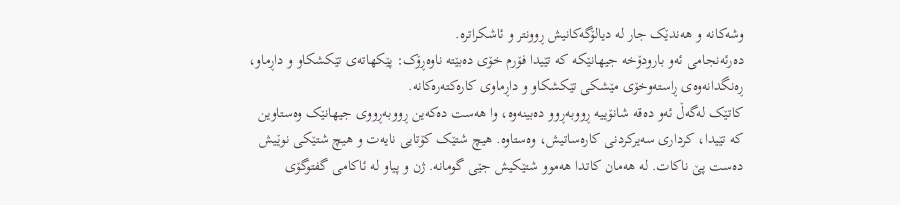وشەکانە و هەندێک جار لە دیالۆگەکانیش ڕوونتر و ئاشکراترە.
دەرئەنجامی ئەو بارودۆخە جیهانێکە کە تێیدا فۆرم خۆی دەبێتە ناوەڕۆک: پێکهاتەی تێکشکاو و داڕماو، ڕەنگدانەوەی ڕاستەوخۆی مێشکی تێکشکاو و داڕماوی کارەکتەرەکانە.
کاتێک لەگەڵ ئەو دەقە شانۆییە ڕووبەڕوو دەبینەوە، وا هەست دەکەین ڕووبەڕووی جیهانێک وەستاوین کە تێیدا، کرداری سەیرکردنی کارەساتیش، وەستاوە. هیچ شتێک کۆتایی نایەت و هیچ شتێکی نوێیش دەست پێ ناکات. لە هەمان کاتدا هەموو شتێکیش جێی گومانە. ژن و پیاو لە ئاکامی گفتوگۆی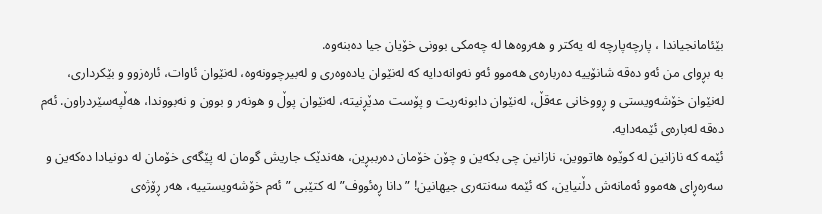بێئامانجیاندا ، پارچەپارچە لە یەکتر و هەروەها لە چەمکی بوونی خۆیان جیا دەبنەوە.
بە بڕوای من ئەو دەقە شانۆییە دەربارەی هەموو ئەو نەوانەدایە کە لەنێوان یادەوەری و لەبیرچوونەوە، لەنێوان ئاوات، ئارەزوو و بێکرداری، لەنێوان خۆشەویستی و ڕووخانی عەقڵ، لەنێوان دابونەریت و پۆست مدێڕنیتە، لەنێوان پوڵ و هونەر و بوون و نەبووندا، هەڵپەسێردراون. ئەم دەقە لەبارەی ئێمەدایە.
ئێمە کە نازانین لە کوێوە هاتووین، نازانین چی بکەین و چۆن خۆمان دەرببڕین، هەندێک جاریش گومان لە پێگەی خۆمان لە دونیادا دەکەین و سەرەڕای هەموو ئەمانەش دڵنیاین، کە ئێمە سەنتەری جیهانین! ”دانا ڕەئووف” لە کتێبی ”ئەم خۆشەویستییە، هەر ڕۆژەی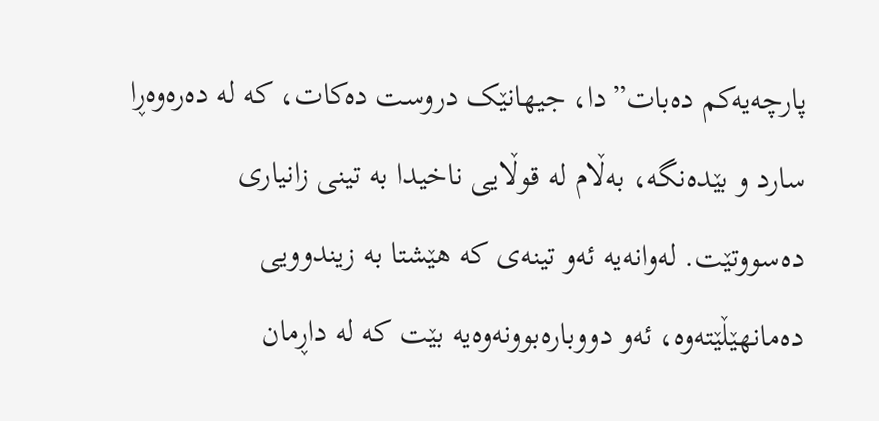پارچەیەکم دەبات”دا، جیهانێک دروست دەکات، کە لە دەرەوەڕا سارد و بێدەنگە، بەڵام لە قوڵایی ناخیدا بە تینی زانیاری دەسووتێت. لەوانەیە ئەو تینەی کە هێشتا بە زیندوویی دەمانهێڵێتەوە، ئەو دووبارەبوونەوەیە بێت کە لە داڕمان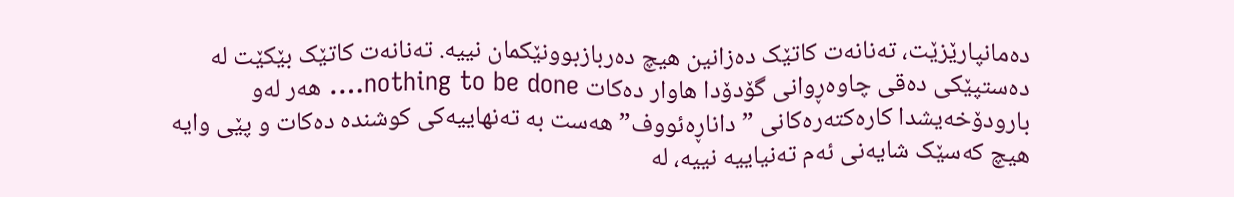دەمانپارێزێت، تەنانەت کاتێک دەزانین هیچ دەربازبوونێکمان نییە. تەنانەت کاتێک بێکێت لە دەستپێکی دەقی چاوەڕوانی گۆدۆدا هاوار دەکات nothing to be done…. هەر لەو بارودۆخەیشدا کارەکتەرەکانی ”داناڕەئووف” هەست بە تەنهاییەکی کوشندە دەکات و پێی وایە هیچ کەسێک شایەنی ئەم تەنیاییە نییە، لە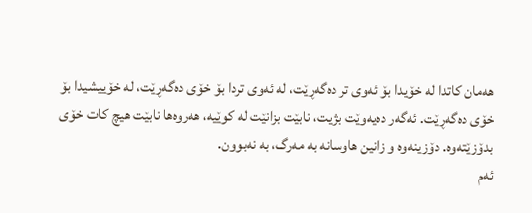هەمان کاتدا لە خۆیدا بۆ ئەوی تر دەگەڕێت، لە ئەوی تردا بۆ خۆی دەگەڕێت، لە خۆییشیدا بۆ خۆی دەگەڕێت. ئەگەر دەیەوێت بژیت، نابێت بزانێت لە کوێیە، هەروەها نابێت هیچ کات خۆی بدۆزێتەوە. دۆزینەوە و زانین هاوسانە بە مەرگ، بە نەبوون.
ئەم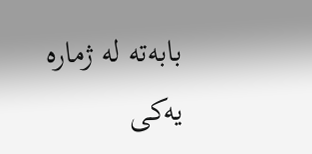بابەتە لە ژمارە یەکی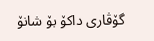گۆڤاری داکۆ بۆ شانۆ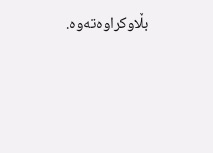بڵاوکراوەتەوە.